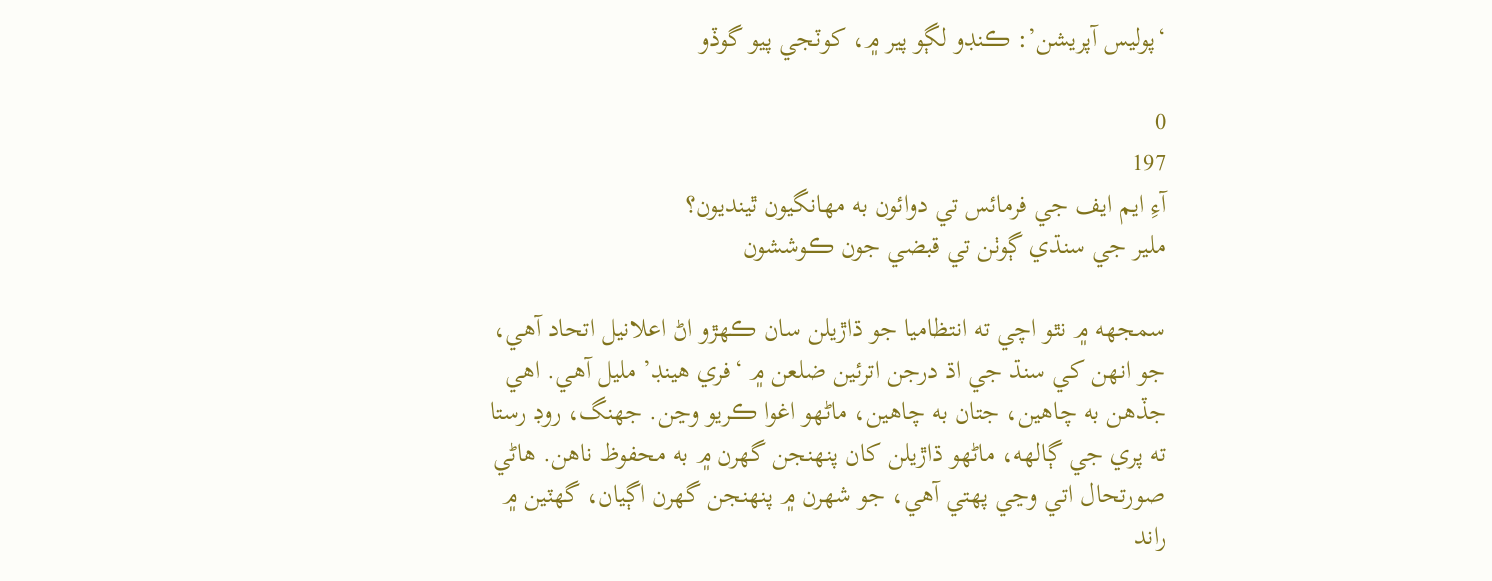‘پوليس آپريشن’: ڪنڊو لڳو پير ۾، کوٽجي پيو گوڏو

0
197
آءِ ايم ايف جي فرمائس تي دوائون به مهانگيون ٿينديون؟
ملير جي سنڌي ڳوٺن تي قبضي جون ڪوششون

سمجهه ۾ نٿو اچي ته انتظاميا جو ڌاڙيلن سان ڪهڙو اڻ اعلانيل اتحاد آهي، جو انهن کي سنڌ جي اڌ درجن اترئين ضلعن ۾ ‘فري هينڊ’ مليل آهي. اهي جڏهن به چاهين، جتان به چاهين، ماڻهو اغوا ڪريو وڃن. جهنگ، روڊ رستا ته پري جي ڳالهه، ماڻهو ڌاڙيلن کان پنهنجن گهرن ۾ به محفوظ ناهن. هاڻي صورتحال اتي وڃي پهتي آهي، جو شهرن ۾ پنهنجن گهرن اڳيان، گهٽين ۾ راند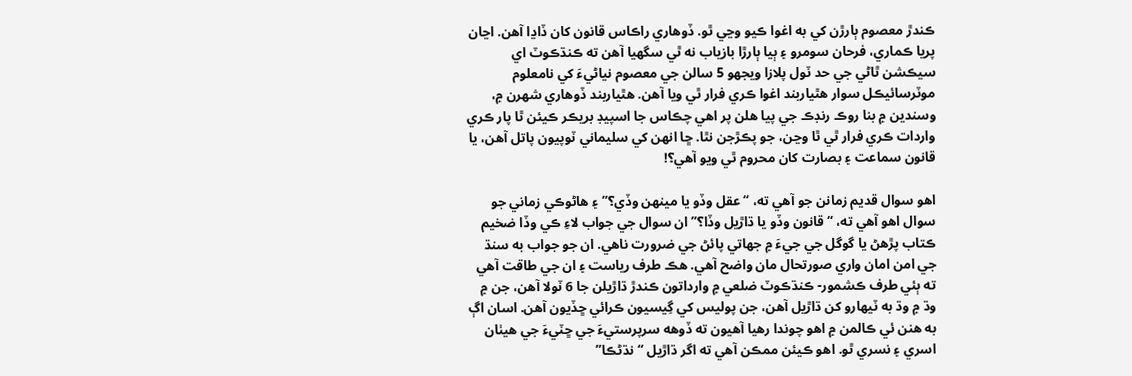ڪندڙ معصوم ٻارڙن کي به اغوا ڪيو وڃي ٿو. ڏوهاري راڪاس قانون کان ڏاڍا آهن. اڃان پريا ڪماري، فرحان سومرو ۽ ٻيا ٻارڙا بازياب نه ٿي سگهيا آهن ته ڪنڌڪوٽ اي سيڪشن ٿاڻي جي حد ٽول پلازا ويجهو 5 سالن جي معصوم نياڻيءَ کي نامعلوم موٽرسائيڪل سوار هٿياربند اغوا ڪري فرار ٿي ويا آهن. هٿياربند ڏوهاري شهرن ۾، وسندين ۾ بنا روڪ رنڊڪ جي پيا هلن پر اهي چڪاس جا اسپيڊ بريڪر ڪيئن ٿا پار ڪري واردات ڪري فرار ٿي ٿا وڃن، جو پڪڙجن نٿا. ڇا انهن کي سليماني ٽوپيون پاتل آهن، يا قانون سماعت ۽ بصارت کان محروم ٿي ويو آهي؟!

اهو سوال قديم زمانن جو آهي ته، “عقل وڏو يا مينهن وڏي؟” ۽ هاڻوڪي زماني جو سوال اهو آهي ته، “قانون وڏو يا ڌاڙيل وڏا؟” ان سوال جي جواب لاءِ ڪي وڏا ضخيم ڪتاب پڙهڻ يا گوگل جي جيءَ ۾ جهاتي پائڻ جي ضرورت ناهي. ان جو جواب به سنڌ جي امن امان واري صورتحال مان واضح آهي. هڪ طرف رياست ۽ ان جي طاقت آهي ته ٻئي طرف ڪشمور- ڪنڌڪوٽ ضلعي ۾ وارداتون ڪندڙ ڌاڙيلن جا 6 ٽولا آهن، جن ۾ وڌ ۾ وڌ به ٽيهارو کن ڌاڙيل آهن، جن پوليس کي گِيسيون ڪرائي ڇڏيون آهن. اسان اڳ به هنن ئي ڪالمن ۾ اهو چوندا رهيا آهيون ته ڏوهه سرپرستيءَ جي ڇٽيءَ جي هيٺان اسري ۽ نسري ٿو. اهو ڪيئن ممڪن آهي ته اگر ڌاڙيل “نڌڻڪا”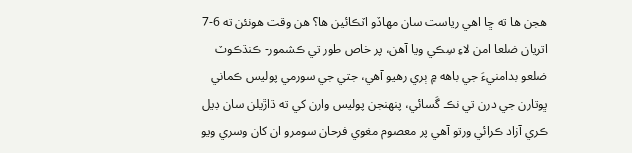هجن ها ته ڇا اهي رياست سان مهاڏو اٽڪائين ها؟ هن وقت هونئن ته 6-7 اتريان ضلعا امن لاءِ سِڪي ويا آهن، پر خاص طور تي ڪشمور- ڪنڌڪوٽ ضلعو بدامنيءَ جي باهه ۾ ٻري رهيو آهي، جتي جي سورمي پوليس ڪماني ڀوتارن جي درن تي نڪ گَسائي، پنهنجن پوليس وارن کي ته ڌاڙيلن سان ڊيل ڪري آزاد ڪرائي ورتو آهي پر معصوم مغوي فرحان سومرو ان کان وسري ويو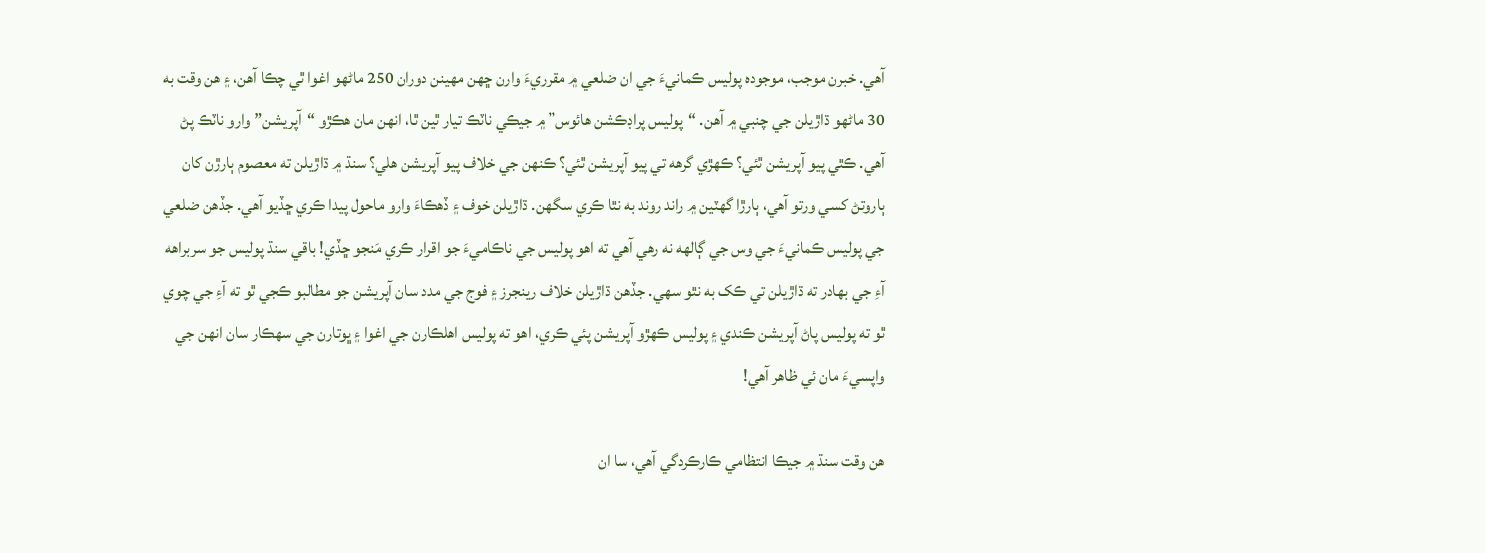آهي. خبرن موجب، موجوده پوليس ڪمانيءَ جي ان ضلعي ۾ مقرريءَ وارن ڇهن مهينن دوران 250 ماڻهو اغوا ٿي چڪا آهن، ۽ هن وقت به 30 ماڻهو ڌاڙيلن جي چنبي ۾ آهن. “پوليس پراڊڪشن هائوس” ۾ جيڪي ناٽڪ تيار ٿين ٿا، انهن مان هڪڙو “آپريشن” وارو ناٽڪ پڻ آهي. ڪٿي پيو آپريشن ٿئي؟ ڪهڙي گرهه تي پيو آپريشن ٿئي؟ ڪنهن جي خلاف پيو آپريشن هلي؟ سنڌ ۾ ڌاڙيلن ته معصوم ٻارڙن کان ٻاروتڻ کسي ورتو آهي، ٻارڙا گهٽين ۾ راند روند به نٿا ڪري سگهن. ڌاڙيلن خوف ۽ ڏهڪاءَ وارو ماحول پيدا ڪري ڇڏيو آهي. جڏهن ضلعي جي پوليس ڪمانيءَ جي وس جي ڳالهه نه رهي آهي ته اهو پوليس جي ناڪاميءَ جو اقرار ڪري مَنجو ڇڏي! باقي سنڌ پوليس جو سربراهه آءِ جي بهادر ته ڌاڙيلن تي ڪک به نٿو سهي. جڏهن ڌاڙيلن خلاف رينجرز ۽ فوج جي مدد سان آپريشن جو مطالبو ڪجي ٿو ته آءِ جي چوي ٿو ته پوليس پاڻ آپريشن ڪندي ۽ پوليس ڪهڙو آپريشن پئي ڪري، اهو ته پوليس اهلڪارن جي اغوا ۽ ڀوتارن جي سهڪار سان انهن جي واپسيءَ مان ئي ظاهر آهي!

هن وقت سنڌ ۾ جيڪا انتظامي ڪارڪردگي آهي، سا ان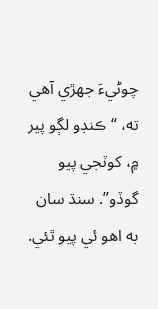چوڻيءَ جهڙي آهي ته، “ڪنڊو لڳو پير ۾، کوٽجي پيو گوڏو”. سنڌ سان به اهو ئي پيو ٿئي.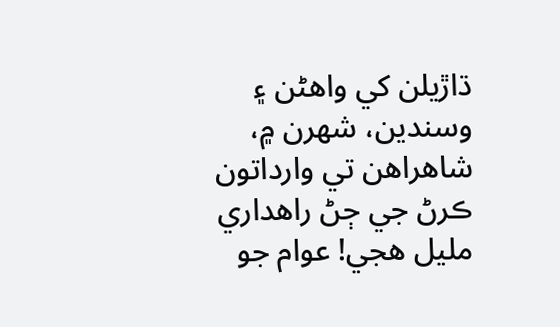ڌاڙيلن کي واهڻن ۽ وسندين، شهرن ۾، شاهراهن تي وارداتون ڪرڻ جي ڄڻ راهداري مليل هجي! عوام جو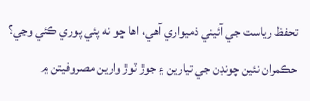تحفظ رياست جي آئيني ذميواري آهي، اها ڇو نه پئي پوري ڪئي وڃي؟ حڪمران نئين چونڊن جي تيارين ۽ جوڙ ٽوڙ وارين مصروفيتن ۾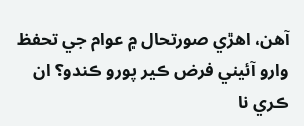آهن، اهڙي صورتحال ۾ عوام جي تحفظ وارو آئيني فرض ڪير پورو ڪندو؟ ان ڪري نا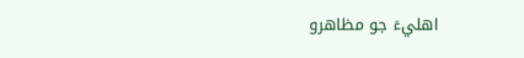اهليءَ جو مظاهرو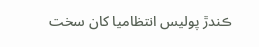ڪندڙ پوليس انتظاميا کان سخت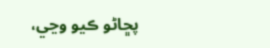پڇاڻو ڪيو وڃي،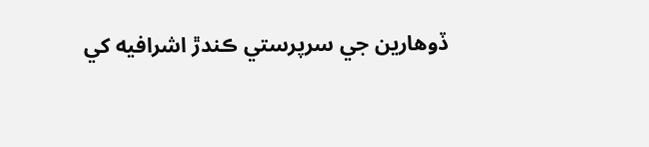ڏوهارين جي سرپرستي ڪندڙ اشرافيه کي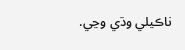ناڪيلي وڌي وڃي.